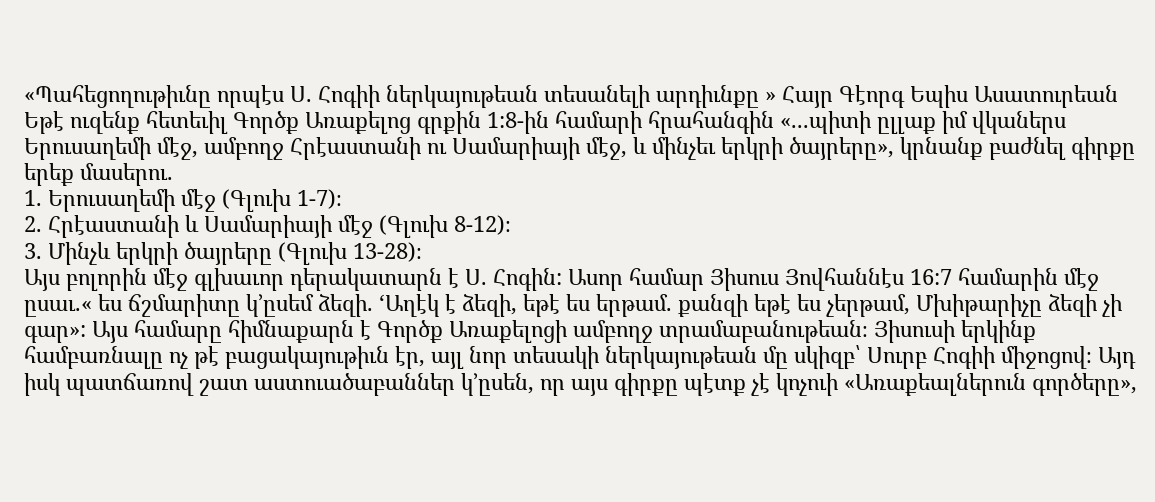«Պահեցողութիւնը որպէս Ս. Հոգիի ներկայութեան տեսանելի արդիւնքը » Հայր Գէորգ Եպիս Ասատուրեան
Եթէ ուզենք հետեւիլ Գործք Առաքելոց գրքին 1:8-ին համարի հրահանգին «...պիտի ըլլաք իմ վկաներս Երուսաղեմի մէջ, ամբողջ Հրէաստանի ու Սամարիայի մէջ, և մինչեւ երկրի ծայրերը», կրնանք բաժնել գիրքը երեք մասերու.
1. Երուսաղեմի մէջ (Գլուխ 1-7)։
2. Հրէաստանի և Սամարիայի մէջ (Գլուխ 8-12)։
3. Մինչև երկրի ծայրերը (Գլուխ 13-28)։
Այս բոլորին մէջ գլխաւոր դերակատարն է Ս. Հոգին: Ասոր համար Յիսուս Յովհաննէս 16:7 համարին մէջ ըսաւ.« ես ճշմարիտը կ՚ըսեմ ձեզի. ‘Աղէկ է ձեզի, եթէ ես երթամ. քանզի եթէ ես չերթամ, Մխիթարիչը ձեզի չի գար»: Այս համարը հիմնաքարն է Գործք Առաքելոցի ամբողջ տրամաբանութեան։ Յիսուսի երկինք համբառնալը ոչ թէ բացակայութիւն էր, այլ նոր տեսակի ներկայութեան մը սկիզբ՝ Սուրբ Հոգիի միջոցով։ Այդ իսկ պատճառով շատ աստուածաբաններ կ’ըսեն, որ այս գիրքը պէտք չէ կոչուի «Առաքեալներուն գործերը»,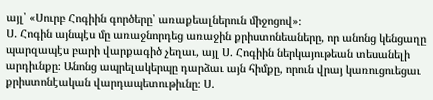այլ՝ «Սուրբ Հոգիին գործերը՝ առաքեալներուն միջոցով»։
Ս. Հոգին այնպէս մը առաջնորդեց առաջին քրիստոնեաները, որ անոնց կենցաղը պարզապէս բարի վարքագիծ չեղաւ, այլ Ս. Հոգիին ներկայութեան տեսանելի արդիւնքը։ Անոնց ապրելակերպը դարձաւ այն հիմքը, որուն վրայ կառուցուեցաւ քրիստոնէական վարդապետութիւնը։ Ս.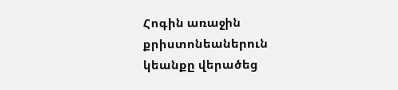Հոգին առաջին քրիստոնեաներուն կեանքը վերածեց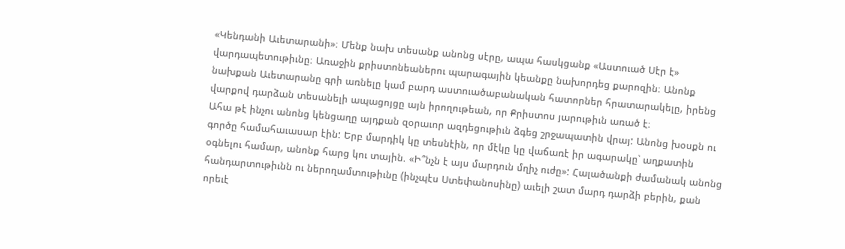«Կենդանի Աւետարանի»։ Մենք նախ տեսանք անոնց սէրը, ապա հասկցանք «Աստուած Սէր է» վարդապետութիւնը։ Առաջին քրիստոնեաներու պարագային կեանքը նախորդեց քարոզին։ Անոնք նախքան Աւետարանը գրի առնելը կամ բարդ աստուածաբանական հատորներ հրատարակելը, իրենց վարքով դարձան տեսանելի ապացոյցը այն իրողութեան, որ Քրիստոս յարութիւն առած է։
Ահա թէ ինչու անոնց կենցաղը այդքան զօրաւոր ազդեցութիւն ձգեց շրջապատին վրայ: Անոնց խօսքն ու գործը համահաւասար էին: Երբ մարդիկ կը տեսնէին, որ մէկը կը վաճառէ իր ագարակը՝ աղքատին օգնելու համար, անոնք հարց կու տային. «Ի՞նչն է այս մարդուն մղիչ ուժը»: Հալածանքի ժամանակ անոնց հանդարտութիւնն ու ներողամտութիւնը (ինչպէս Ստեփանոսինը) աւելի շատ մարդ դարձի բերին, քան որեւէ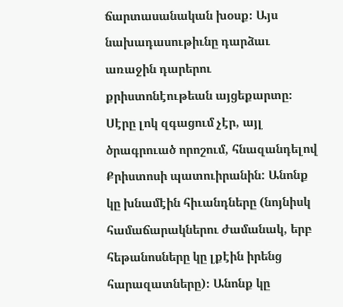ճարտասանական խօսք։ Այս նախադասութիւնը դարձաւ առաջին դարերու քրիստոնէութեան այցեքարտը։ Սէրը լոկ զգացում չէր, այլ ծրագրուած որոշում, հնազանդելով Քրիստոսի պատուիրանին: Անոնք կը խնամէին հիւանդները (նոյնիսկ համաճարակներու ժամանակ, երբ հեթանոսները կը լքէին իրենց հարազատները)։ Անոնք կը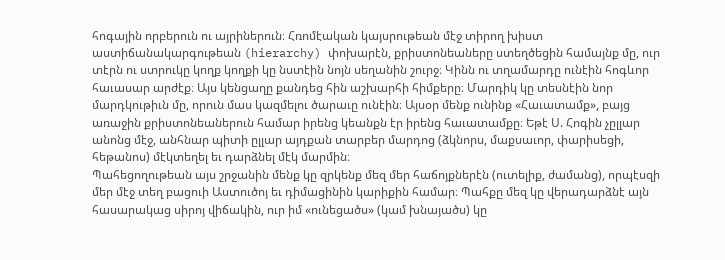հոգային որբերուն ու այրիներուն։ Հռոմէական կայսրութեան մէջ տիրող խիստ աստիճանակարգութեան (hierarchy) փոխարէն, քրիստոնեաները ստեղծեցին համայնք մը, ուր տէրն ու ստրուկը կողք կողքի կը նստէին նոյն սեղանին շուրջ։ Կինն ու տղամարդը ունէին հոգևոր հաւասար արժէք։ Այս կենցաղը քանդեց հին աշխարհի հիմքերը։ Մարդիկ կը տեսնէին նոր մարդկութիւն մը, որուն մաս կազմելու ծարաւը ունէին։ Այսօր մենք ունինք «Հաւատամք», բայց առաջին քրիստոնեաներուն համար իրենց կեանքն էր իրենց հաւատամքը։ Եթէ Ս. Հոգին չըլլար անոնց մէջ, անհնար պիտի ըլլար այդքան տարբեր մարդոց (ձկնորս, մաքսաւոր, փարիսեցի, հեթանոս) մէկտեղել եւ դարձնել մէկ մարմին։
Պահեցողութեան այս շրջանին մենք կը զրկենք մեզ մեր հաճոյքներէն (ուտելիք, ժամանց), որպէսզի մեր մէջ տեղ բացուի Աստուծոյ եւ դիմացինին կարիքին համար։ Պահքը մեզ կը վերադարձնէ այն հասարակաց սիրոյ վիճակին, ուր իմ «ունեցածս» (կամ խնայածս) կը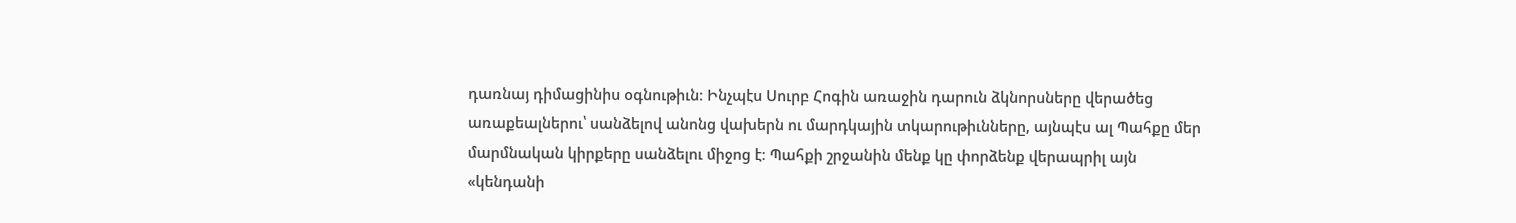դառնայ դիմացինիս օգնութիւն։ Ինչպէս Սուրբ Հոգին առաջին դարուն ձկնորսները վերածեց առաքեալներու՝ սանձելով անոնց վախերն ու մարդկային տկարութիւնները, այնպէս ալ Պահքը մեր մարմնական կիրքերը սանձելու միջոց է։ Պահքի շրջանին մենք կը փորձենք վերապրիլ այն «կենդանի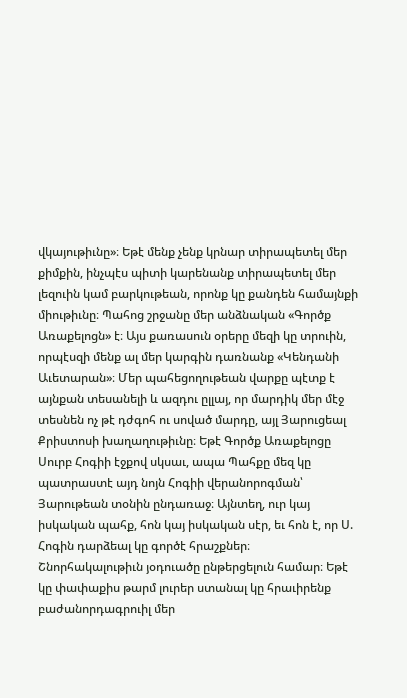վկայութիւնը»։ Եթէ մենք չենք կրնար տիրապետել մեր քիմքին, ինչպէս պիտի կարենանք տիրապետել մեր լեզուին կամ բարկութեան, որոնք կը քանդեն համայնքի միութիւնը։ Պահոց շրջանը մեր անձնական «Գործք Առաքելոցն» է։ Այս քառասուն օրերը մեզի կը տրուին, որպէսզի մենք ալ մեր կարգին դառնանք «Կենդանի Աւետարան»։ Մեր պահեցողութեան վարքը պէտք է այնքան տեսանելի և ազդու ըլլայ, որ մարդիկ մեր մէջ տեսնեն ոչ թէ դժգոհ ու սոված մարդը, այլ Յարուցեալ Քրիստոսի խաղաղութիւնը։ Եթէ Գործք Առաքելոցը Սուրբ Հոգիի էջքով սկսաւ, ապա Պահքը մեզ կը պատրաստէ այդ նոյն Հոգիի վերանորոգման՝ Յարութեան տօնին ընդառաջ։ Այնտեղ, ուր կայ իսկական պահք, հոն կայ իսկական սէր, եւ հոն է, որ Ս. Հոգին դարձեալ կը գործէ հրաշքներ։
Շնորհակալութիւն յօդուածը ընթերցելուն համար։ Եթէ կը փափաքիս թարմ լուրեր ստանալ կը հրաւիրենք բաժանորդագրուիլ մեր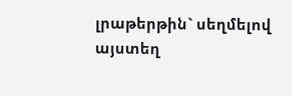լրաթերթին` սեղմելով այստեղ